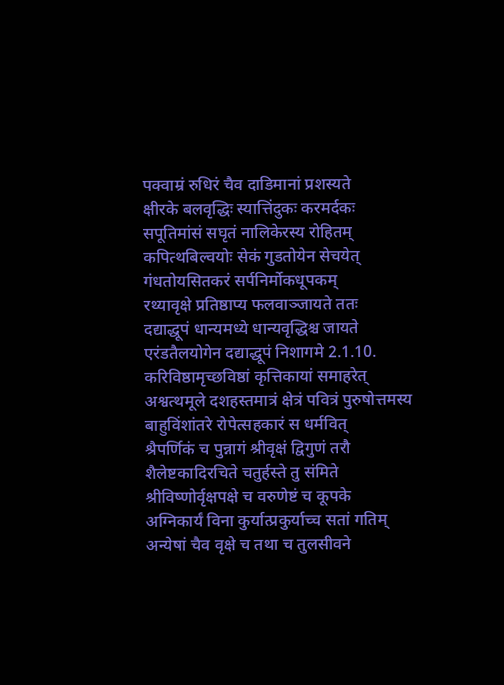पक्वाम्रं रुधिरं चैव दाडिमानां प्रशस्यते
क्षीरके बलवृद्धिः स्यात्तिंदुकः करमर्दकः
सपूतिमांसं सघृतं नालिकेरस्य रोहितम्
कपित्थबिल्वयोः सेकं गुडतोयेन सेचयेत्
गंधतोयसितकरं सर्पनिर्मोकधूपकम्
रथ्यावृक्षे प्रतिष्ठाप्य फलवाञ्जायते ततः
दद्याद्धूपं धान्यमध्ये धान्यवृद्धिश्च जायते
एरंडतैलयोगेन दद्याद्धूपं निशागमे 2.1.10.
करिविष्ठामृच्छविष्ठां कृत्तिकायां समाहरेत्
अश्वत्थमूले दशहस्तमात्रं क्षेत्रं पवित्रं पुरुषोत्तमस्य
बाहुविंशांतरे रोपेत्सहकारं स धर्मवित्
श्रैपर्णिकं च पुन्नागं श्रीवृक्षं द्विगुणं तरौ
शैलेष्टकादिरचिते चतुर्हस्ते तु संमिते
श्रीविष्णोर्वृक्षपक्षे च वरुणेष्टं च कूपके
अग्निकार्यं विना कुर्यात्प्रकुर्याच्च सतां गतिम्
अन्येषां चैव वृक्षे च तथा च तुलसीवने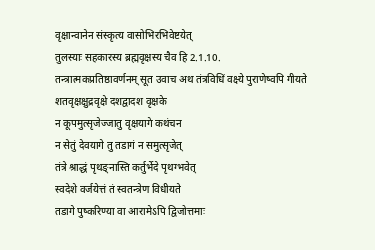वृक्षान्वानेन संस्कृत्य वासोभिरभिवेष्टयेत्
तुलस्याः सहकारस्य ब्रह्मवृक्षस्य चैव हि 2.1.10.
तन्त्रात्मकप्रतिष्ठावर्णनम् सूत उवाच अथ तंत्रविधिं वक्ष्ये पुराणेष्वपि गीयते
शतवृक्षक्षुद्रवृक्षे दशद्वादश वृक्षके
न कूपमुत्सृजेज्जातु वृक्षयागे कथंचन
न सेतुं देवयागे तु तडागं न समुत्सृजेत्
तंत्रे श्राद्धं पृथङ्नास्ति कर्तुर्भेदे पृथग्भवेत्
स्वदेशे वर्जयेत्तं तं स्वतन्त्रेण विधीयते
तडागे पुष्करिण्या वा आरामेऽपि द्विजोत्तमाः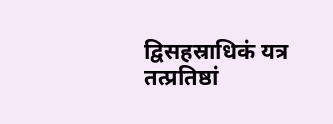द्विसहस्राधिकं यत्र तत्प्रतिष्ठां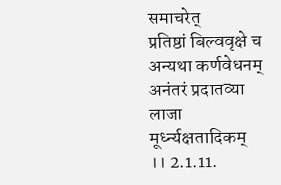समाचरेत्
प्रतिष्ठां बिल्ववृक्षे च अन्यथा कर्णवेधनम्
अनंतरं प्रदातव्या लाजा मूर्ध्न्यक्षतादिकम् ।। 2.1.11.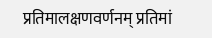प्रतिमालक्षणवर्णनम् प्रतिमां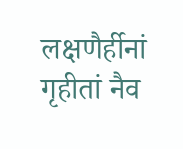लक्षणैर्हीनां गृहीतां नैव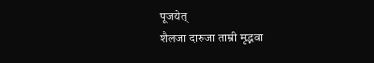पूजयेत्
शैलजा दारुजा ताम्री मृद्भवा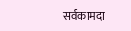सर्वकामदा